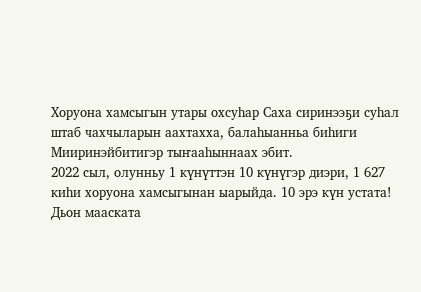Хоруона хамсыгын утары охсуһар Саха сиринээҕи суһал штаб чахчыларын аахтахха, балаһыанньа биһиги Мииринэйбитигэр тыҥааһыннаах эбит.
2022 сыл, олунньу 1 күнүттэн 10 күнүгэр диэри, 1 627 киһи хоруона хамсыгынан ыарыйда. 10 эрэ күн устата!
Дьон мааската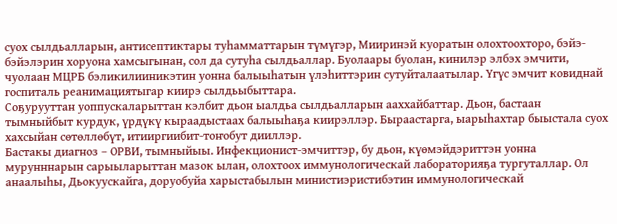суох сылдьалларын, антисептиктары туһамматтарын түмүгэр, Мииринэй куоратын олохтоохторо, бэйэ-бэйэлэрин хоруона хамсыгынан, сол да сутуһа сылдьаллар. Буолаары буолан, кинилэр элбэх эмчити, чуолаан МЦРБ бэликилииникэтин уонна балыыһатын үлэһиттэрин сутуйталаатылар. Үгүс эмчит ковиднай госпиталь реанимациятыгар киирэ сылдьыбыттара.
Соҕурууттан уоппускаларыттан кэлбит дьон ыалдьа сылдьалларын ааххайбаттар. Дьон, бастаан тымныйбыт курдук, үрдүкү кыраадыстаах балыыһаҕа киирэллэр. Быраастарга, ыарыһахтар быыстала суох хахсыйан сөтөллөбүт, итииргиибит-тоҥобут дииллэр.
Бастакы диагноз – ОРВИ, тымныйыы. Инфекционист-эмчиттэр, бу дьон, күөмэйдэриттэн уонна мурунннарын сарыыларыттан мазок ылан, олохтоох иммунологическай лабораторияҕа тургуталлар. Ол анаалыһы, Дьокуускайга, доруобуйа харыстабылын министиэристибэтин иммунологическай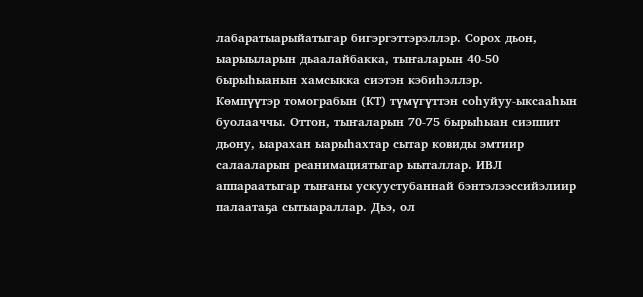лабаратыарыйатыгар бигэргэттэрэллэр. Сорох дьон, ыарыыларын дьаалайбакка, тыҥаларын 40-50 бырыһыанын хамсыкка сиэтэн кэбиһэллэр.
Көмпүүтэр томограбын (КТ) түмүгүттэн соһуйуу-ыксааһын буолааччы. Оттон, тыҥаларын 70-75 бырыһыан сиэппит дьону, ыарахан ыарыһахтар сытар ковиды эмтиир салааларын реанимациятыгар ыыталлар. ИВЛ аппараатыгар тыҥаны ускуустубаннай бэнтэлээссийэлиир палаатаҕа сытыараллар. Дьэ, ол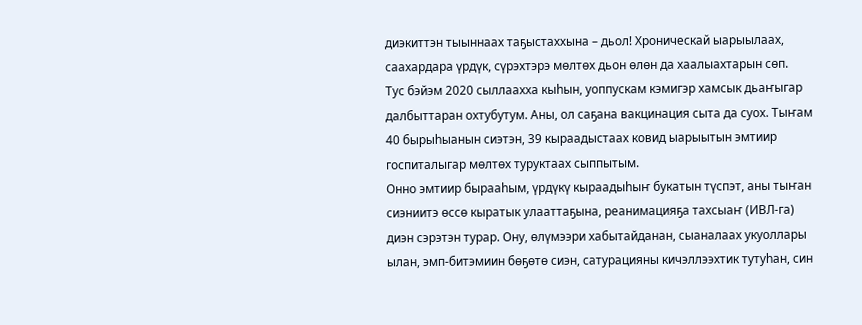диэкиттэн тыыннаах таҕыстаххына – дьол! Хроническай ыарыылаах, саахардара үрдүк, сүрэхтэрэ мөлтөх дьон өлөн да хаалыахтарын сөп.
Тус бэйэм 2020 сыллаахха кыһын, уоппускам кэмигэр хамсык дьаҥыгар далбыттаран охтубутум. Аны, ол саҕана вакцинация сыта да суох. Тыҥам 40 бырыһыанын сиэтэн, 39 кыраадыстаах ковид ыарыытын эмтиир госпиталыгар мөлтөх туруктаах сыппытым.
Онно эмтиир бырааһым, үрдүкү кыраадыһыҥ букатын түспэт, аны тыҥан сиэниитэ өссө кыратык улааттаҕына, реанимацияҕа тахсыаҥ (ИВЛ-га) диэн сэрэтэн турар. Ону, өлүмээри хабытайданан, сыаналаах укуоллары ылан, эмп-битэмиин бөҕөтө сиэн, сатурацияны кичэллээхтик тутуһан, син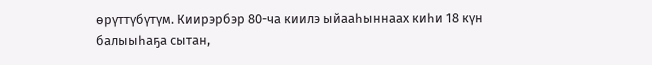өрүттүбүтүм. Киирэрбэр 80-ча киилэ ыйааһыннаах киһи 18 күн балыыһаҕа сытан,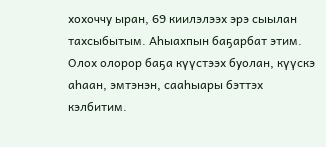хохоччу ыран, 69 киилэлээх эрэ сыылан тахсыбытым. Аһыахпын баҕарбат этим. Олох олорор баҕа күүстээх буолан, күүскэ аһаан, эмтэнэн, сааһыары бэттэх кэлбитим.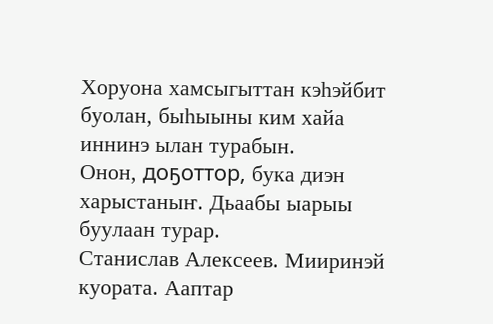Хоруона хамсыгыттан кэһэйбит буолан, быһыыны ким хайа иннинэ ылан турабын.
Онон, доҕоттор, бука диэн харыстаныҥ. Дьаабы ыарыы буулаан турар.
Станислав Алексеев. Мииринэй куората. Ааптар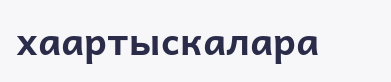хаартыскалара